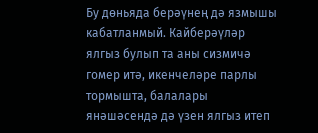Бу дөньяда берәүнең дә язмышы кабатланмый. Кайберәүләр ялгыз булып та аны сизмичә гомер итә, икенчеләре парлы тормышта, балалары янәшәсендә дә үзен ялгыз итеп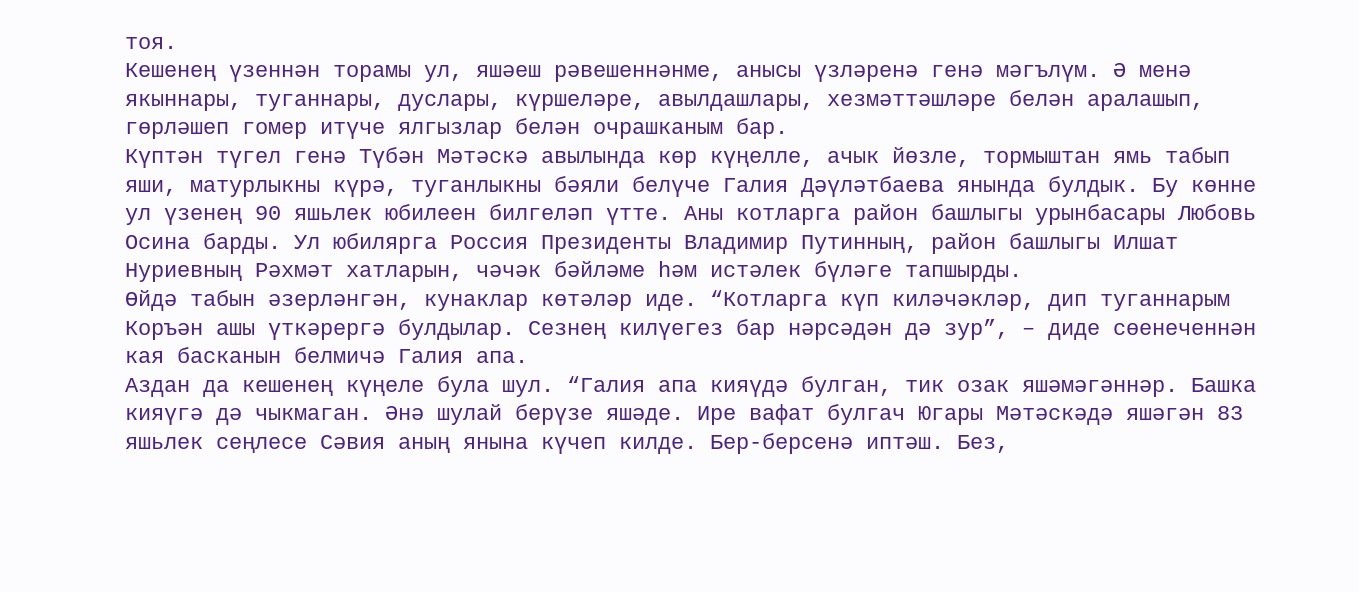тоя.
Кешенең үзеннән торамы ул, яшәеш рәвешеннәнме, анысы үзләренә генә мәгълүм. Ә менә якыннары, туганнары, дуслары, күршеләре, авылдашлары, хезмәттәшләре белән аралашып, гөрләшеп гомер итүче ялгызлар белән очрашканым бар.
Күптән түгел генә Түбән Мәтәскә авылында көр күңелле, ачык йөзле, тормыштан ямь табып яши, матурлыкны күрә, туганлыкны бәяли белүче Галия Дәүләтбаева янында булдык. Бу көнне ул үзенең 90 яшьлек юбилеен билгеләп үтте. Аны котларга район башлыгы урынбасары Любовь Осина барды. Ул юбилярга Россия Президенты Владимир Путинның, район башлыгы Илшат Нуриевның Рәхмәт хатларын, чәчәк бәйләме һәм истәлек бүләге тапшырды.
Өйдә табын әзерләнгән, кунаклар көтәләр иде. “Котларга күп киләчәкләр, дип туганнарым Коръән ашы үткәрергә булдылар. Сезнең килүегез бар нәрсәдән дә зур”, – диде сөенеченнән кая басканын белмичә Галия апа.
Аздан да кешенең күңеле була шул. “Галия апа кияүдә булган, тик озак яшәмәгәннәр. Башка кияүгә дә чыкмаган. Әнә шулай берүзе яшәде. Ире вафат булгач Югары Мәтәскәдә яшәгән 83 яшьлек сеңлесе Сәвия аның янына күчеп килде. Бер-берсенә иптәш. Без,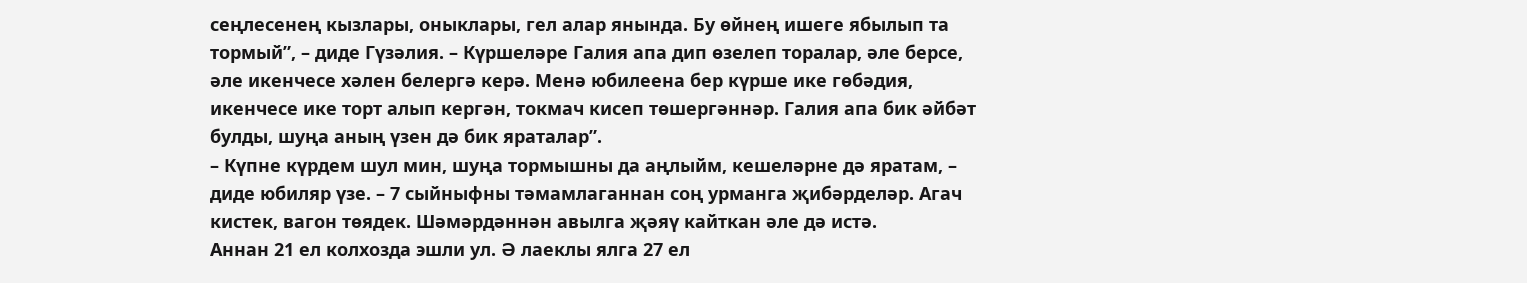сеңлесенең кызлары, оныклары, гел алар янында. Бу өйнең ишеге ябылып та тормый”, – диде Гүзәлия. – Күршеләре Галия апа дип өзелеп торалар, әле берсе, әле икенчесе хәлен белергә керә. Менә юбилеена бер күрше ике гөбәдия, икенчесе ике торт алып кергән, токмач кисеп төшергәннәр. Галия апа бик әйбәт булды, шуңа аның үзен дә бик яраталар”.
– Күпне күрдем шул мин, шуңа тормышны да аңлыйм, кешеләрне дә яратам, – диде юбиляр үзе. – 7 сыйныфны тәмамлаганнан соң урманга җибәрделәр. Агач кистек, вагон төядек. Шәмәрдәннән авылга җәяү кайткан әле дә истә.
Аннан 21 ел колхозда эшли ул. Ә лаеклы ялга 27 ел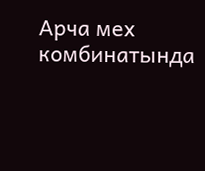Арча мех комбинатында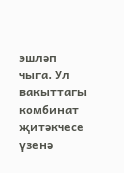эшләп чыга. Ул вакыттагы комбинат җитәкчесе үзенә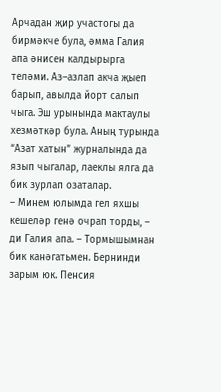Арчадан җир участогы да бирмәкче була, әмма Галия апа әнисен калдырырга теләми. Аз–азлап акча җыеп барып, авылда йорт салып чыга. Эш урынында мактаулы хезмәткәр була. Аның турында “Азат хатын” журналында да язып чыгалар, лаеклы ялга да бик зурлап озаталар.
– Минем юлымда гел яхшы кешеләр генә очрап торды, – ди Галия апа. – Тормышымнан бик канәгатьмен. Бернинди зарым юк. Пенсия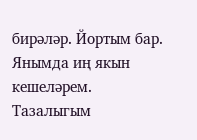бирәләр. Йортым бар. Янымда иң якын кешеләрем. Тазалыгым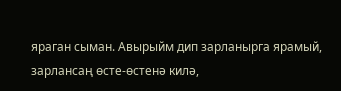яраган сыман. Авырыйм дип зарланырга ярамый, зарлансаң өсте-өстенә килә,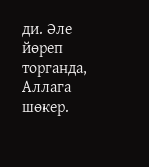ди. Әле йөреп торганда, Аллага шөкер.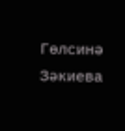Гөлсинә Зәкиева